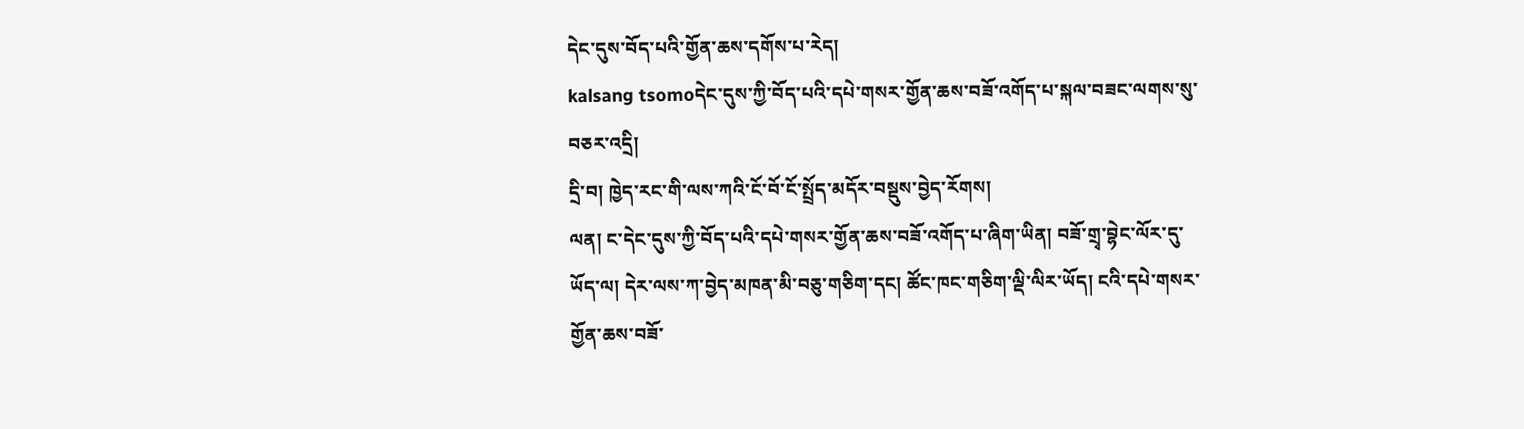དེང་དུས་བོད་པའི་གྱོན་ཆས་དགོས་པ་རེད།
kalsang tsomoདེང་དུས་ཀྱི་བོད་པའི་དཔེ་གསར་གྱོན་ཆས་བཟོ་འགོད་པ་སྐལ་བཟང་ལགས་སུ་བཅར་འདྲི།
དྲི་བ། ཁྱེད་རང་གི་ལས་ཀའི་ངོ་བོ་ངོ་སྤྲོད་མདོར་བསྡུས་བྱེད་རོགས།
ལན། ང་དེང་དུས་ཀྱི་བོད་པའི་དཔེ་གསར་གྱོན་ཆས་བཟོ་འགོད་པ་ཞིག་ཡིན། བཟོ་གྲྭ་བྷེང་ལོར་དུ་ཡོད་ལ། དེར་ལས་ཀ་བྱེད་མཁན་མི་བཅུ་གཅིག་དང། ཚོང་ཁང་གཅིག་ལྡི་ལིར་ཡོད། ངའི་དཔེ་གསར་གྱོན་ཆས་བཟོ་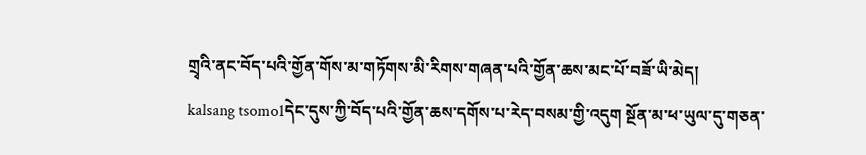གྲྭའི་ནང་བོད་པའི་གྱོན་གོས་མ་གཏོགས་མི་རིགས་གཞན་པའི་གྱོན་ཆས་མང་པོ་བཟོ་ཡི་མེད།
kalsang tsomo1དེང་དུས་ཀྱི་བོད་པའི་གྱོན་ཆས་དགོས་པ་རེད་བསམ་གྱི་འདུག སྔོན་མ་ཕ་ཡུལ་དུ་གཅན་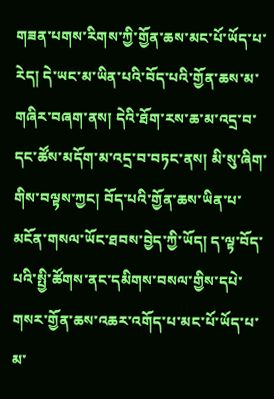གཟན་པགས་རིགས་ཀྱི་གྱོན་ཆས་མང་པོ་ཡོད་པ་རེད། དེ་ཡང་མ་ཡིན་པའི་བོད་པའི་གྱོན་ཆས་མ་གཞིར་བཞག་ནས། དེའི་ཐོག་རས་ཆ་མ་འདྲ་བ་དང་ཚོས་མདོག་མ་འདྲ་བ་བཏང་ནས། མི་སུ་ཞིག་གིས་བལྟས་ཀྱང། བོད་པའི་གྱོན་ཆས་ཡིན་པ་མངོན་གསལ་ཡོང་ཐབས་བྱེད་ཀྱི་ཡོད། ད་ལྟ་བོད་པའི་སྤྱི་ཚོགས་ནང་དམིགས་བསལ་གྱིས་དཔེ་གསར་གྱོན་ཆས་འཆར་འགོད་པ་མང་པོ་ཡོད་པ་མ་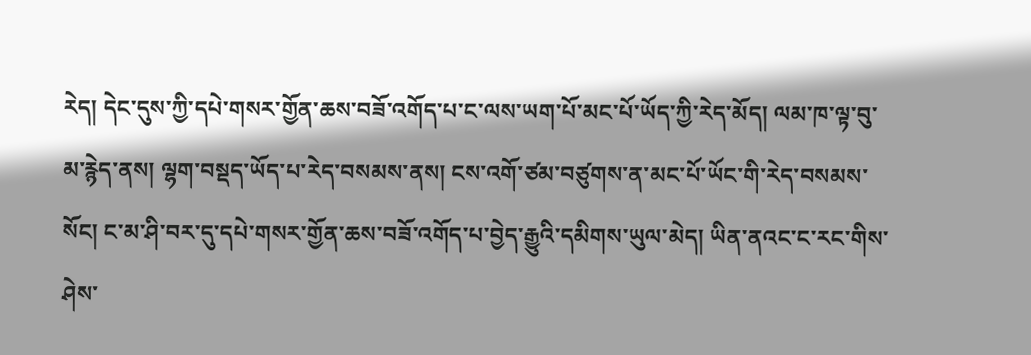རེད། དེང་དུས་ཀྱི་དཔེ་གསར་གྱོན་ཆས་བཟོ་འགོད་པ་ང་ལས་ཡག་པོ་མང་པོ་ཡོད་ཀྱི་རེད་མོད། ལམ་ཁ་ལྟ་བུ་མ་རྙེད་ནས། ལྷག་བསྡད་ཡོད་པ་རེད་བསམས་ནས། ངས་འགོ་ཙམ་བཙུགས་ན་མང་པོ་ཡོང་གི་རེད་བསམས་སོང། ང་མ་ཤི་བར་དུ་དཔེ་གསར་གྱོན་ཆས་བཟོ་འགོད་པ་བྱེད་རྒྱུའི་དམིགས་ཡུལ་མེད། ཡིན་ནའང་ང་རང་གིས་ཤེས་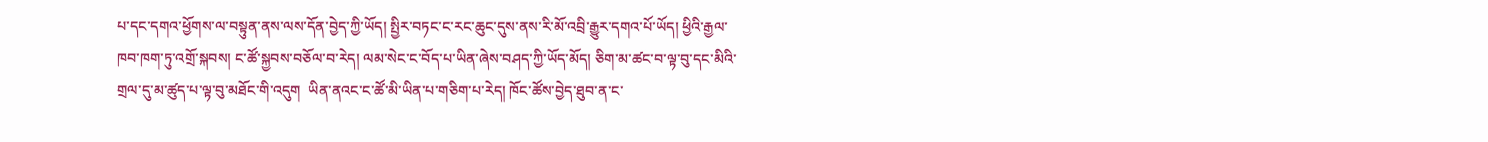པ་དང་དགའ་ཕྱོགས་ལ་བསྟུན་ནས་ལས་དོན་བྱེད་ཀྱི་ཡོད། སྤྱིར་བཏང་ང་རང་ཆུང་དུས་ནས་རི་མོ་འབྲི་རྒྱུར་དགའ་པོ་ཡོད། ཕྱིའི་རྒྱལ་ཁབ་ཁག་ཏུ་འགྲོ་སྐབས། ང་ཚོ་སྐྱབས་བཅོལ་བ་རེད། ལམ་སེང་ང་བོད་པ་ཡིན་ཞེས་བཤད་ཀྱི་ཡོད་མོད། ཅིག་མ་ཚང་བ་ལྟ་བུ་དང་མིའི་གྲལ་དུ་མ་ཚུད་པ་ལྟ་བུ་མཐོང་གི་འདུག  ཡིན་ནའང་ང་ཚོ་མི་ཡིན་པ་གཅིག་པ་རེད། ཁོང་ཚོས་བྱེད་ཐུབ་ན་ང་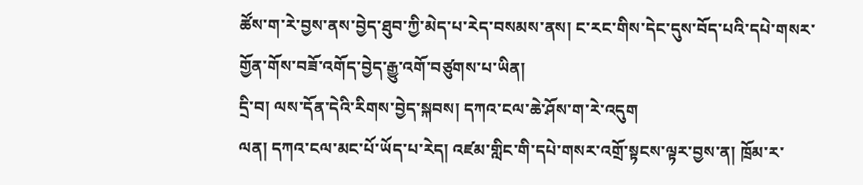ཚོས་ག་རེ་བྱས་ནས་བྱེད་ཐུབ་ཀྱི་མེད་པ་རེད་བསམས་ནས། ང་རང་གིས་དེང་དུས་བོད་པའི་དཔེ་གསར་གྱོན་གོས་བཟོ་འགོད་བྱེད་རྒྱུ་འགོ་བཙུགས་པ་ཡིན།
དྲི་བ། ལས་དོན་དེའི་རིགས་བྱེད་སྐབས། དཀའ་ངལ་ཆེ་ཤོས་ག་རེ་འདུག
ལན། དཀའ་ངལ་མང་པོ་ཡོད་པ་རེད། འཛམ་གླིང་གི་དཔེ་གསར་འགྲོ་སྟངས་ལྟར་བྱས་ན། ཁྲོམ་ར་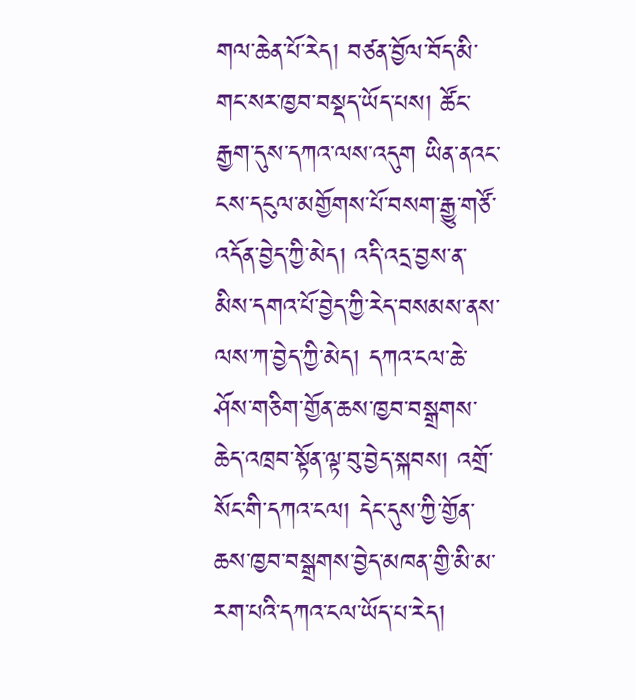གལ་ཆེན་པོ་རེད། བཙན་བྱོལ་བོད་མི་གང་སར་ཁྱབ་བསྡད་ཡོད་པས། ཚོང་རྒྱག་དུས་དཀའ་ལས་འདུག ཡིན་ནའང་ངས་དངུལ་མགྱོགས་པོ་བསག་རྒྱུ་གཙོ་འདོན་བྱེད་ཀྱི་མེད། འདི་འདྲ་བྱས་ན་མིས་དགའ་པོ་བྱེད་ཀྱི་རེད་བསམས་ནས་ལས་ཀ་བྱེད་ཀྱི་མེད། དཀའ་ངལ་ཆེ་ཤོས་གཅིག་གྱོན་ཆས་ཁྱབ་བསྒྲགས་ཆེད་འཁྲབ་སྟོན་ལྟ་བུ་བྱེད་སྐབས། འགྲོ་སོང་གི་དཀའ་ངལ། དེང་དུས་ཀྱི་གྱོན་ཆས་ཁྱབ་བསྒྲགས་བྱེད་མཁན་གྱི་མི་མ་རག་པའི་དཀའ་ངལ་ཡོད་པ་རེད།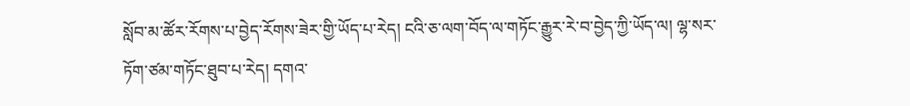སློབ་མ་ཚོར་རོགས་པ་བྱེད་རོགས་ཟེར་གྱི་ཡོད་པ་རེད། ངའི་ཅ་ལག་བོད་ལ་གཏོང་རྒྱུར་རེ་བ་བྱེད་ཀྱི་ཡོད་ལ། ལྷ་སར་ཏོག་ཙམ་གཏོང་ཐུབ་པ་རེད། དགའ་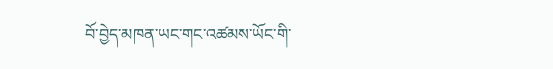བོ་བྱེད་མཁན་ཡང་གང་འཚམས་ཡོང་གི་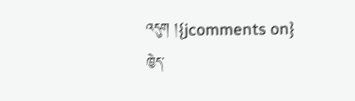འདུག །{jcomments on}
ཁྱེད་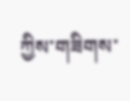ཀྱིས་གཟིགས་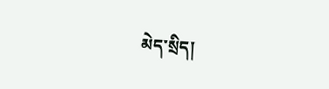མེད་སྲིད།